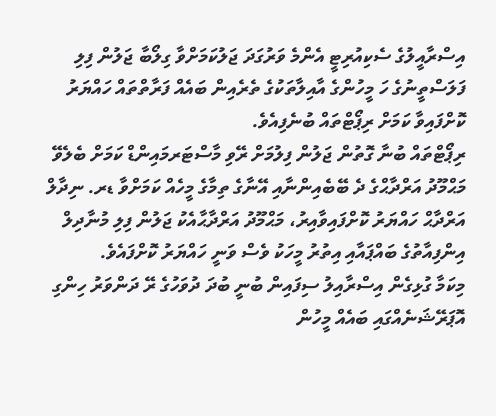އިސްރާއީލުގެ ސެކިއުރިޓީ އެންމެ ވަރުގަދަ ޖަލުކަމަށްވާ ގިލޯބާ ޖަލުން ފިލި ފަލަސްތީނުގެ ހަ މީހުންގެ އާއިލާތަކުގެ ތެރެއިން ބައެއް ފަރާތްތައް ހައްޔަރު ކޮށްފައިވާ ކަމަށް ރިޕޯޓްތައް ބުނެފިއެވެ.
ރިޕޯޓްތައް ބުނާ ގޮތުން ޖަލުން ފިލުމަށް ރޭވި މާސްޓަރމައިންޑް ކަމަށް ބެލެވޭ މަޙްމޫދު އަރްދާޙްގެ ދެ ބޭބެއިންނާއި އޭނާގެ ތިމާގެ މީހެއް ކަމަށްވާ ޑރ. ނިދާލް އަރްދާޙް ހައްޔަރު ކޮށްފައިވާއިރު، މަޙްމޫދު އަރްދާޙާއެކު ޖަލުން ފިލި މުނާދިލް އިންފިއާތުގެ ބައްޕައާއި އިތުރު މީހަކު ވެސް ވަނީ ހައްޔަރު ކޮށްފައެވެ.
މިކަމާ ގުޅިގެން އިސްރާއިލު ސިފައިން ބުނީ ބުދަ ދުވަހުގެ ރޭ ދަންވަރު ހިންގި އޮޕަރޭޝަނެއްގައި ބައެއް މީހުން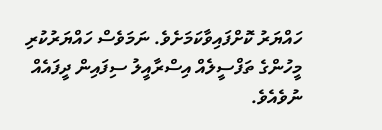ހައްޔަރު ކޮށްފައިވާކަމަށެވެ. ނަމަވެސް ހައްޔަރުކުރި މީހުންގެ ތަފްސީލެއް އިސްރާއީލު ސިފައިން ދީފައެއް ނުވެއެވެ.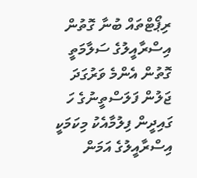ރިޕޯޓްތައް ބުނާ ގޮތުން އިސްރާއީލުގެ ސަލާމަތީ ގޮތުން އެންމެ ވަރުގަދަ ޖަލުން ފަލަސްތީނުގެ ހަ ގައިދީން ފިލުމާއެކު މިކަމަކީ އިސްރާއީލުގެ އަމަން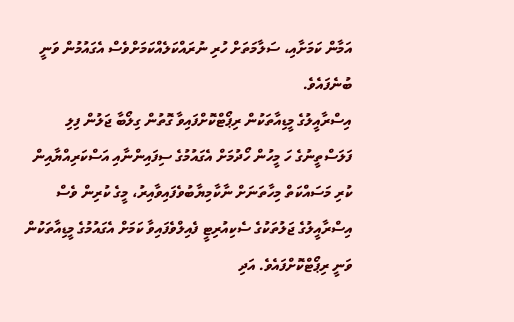އަމާން ކަމަށާއި، ސަލާމަތަށް ހުރި ނުރައްކަލެއްކަމަށްވެސް އެގައުމުން ވަނީ ބުނެފައެވެ.
އިސްރާއީލުގެ މީޑިއާތަކުން ރިޕޯޓްކޮށްފައިވާ ގޮތުން ގިލޯބާ ޖަލުން ފިލި ފަލަސްތީނުގެ ހަ މީހުން ހޯދުމަށް އެގައުމުގެ ސިފައިންނާއި އަސްކަރިއްޔާއިން ކުރި މަސައްކަތް މިހާތަނަށް ނާކާމިޔާބުވެފައިވާއިރު، މީގެ ކުރިން ވެސް އިސްރާއީލުގެ ޖަލުތަކުގެ ސެކިއުރިޓީ ފެއިލްވެފައިވާ ކަމަށް އެގައުމުގެ މީޑިއާތަކުން ވަނީ ރިޕޯޓްކޮށްފައެވެ. އަދި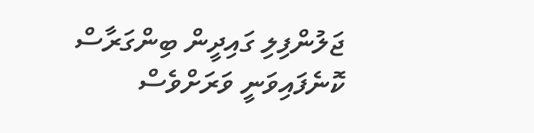ޖަލުންފިލި ގައިދީން ބިންގަރާސް ކޮނެފައިވަނީ ވަރަށްވެސް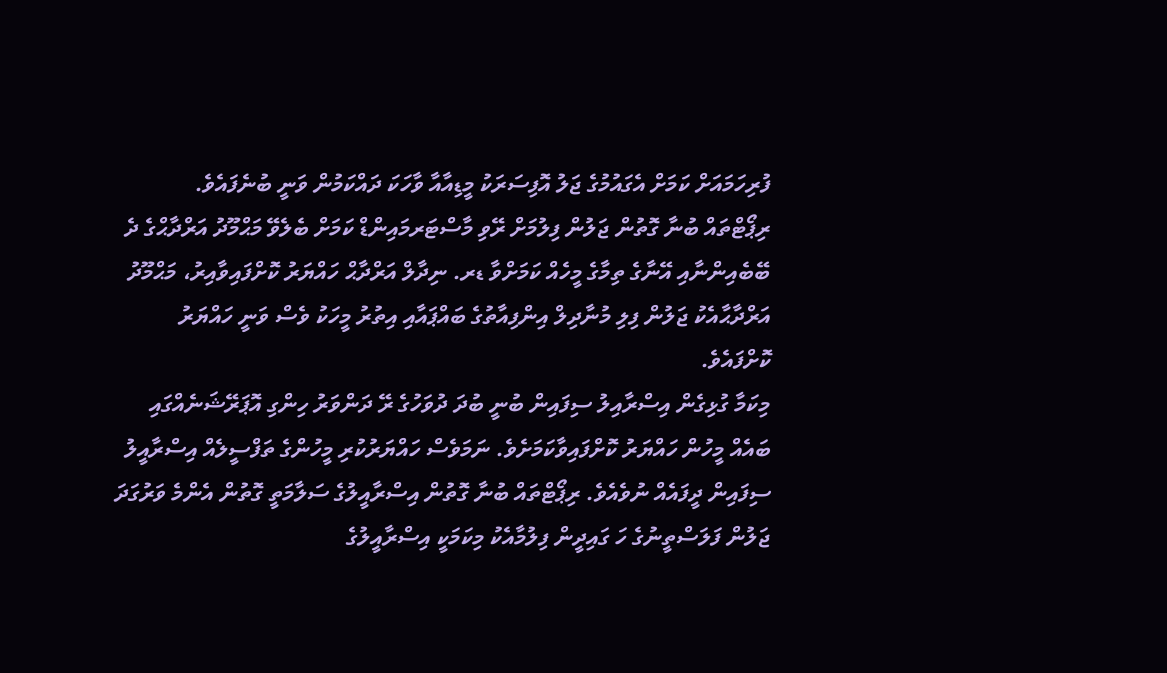ފުރިހަމައަށް ކަމަށް އެގައުމުގެ ޖަލު އޮފިސަރަކު މީޑިއާއާ ވާހަކަ ދައްކަމުން ވަނީ ބުނެފައެވެ.
ރިޕޯޓްތައް ބުނާ ގޮތުން ޖަލުން ފިލުމަށް ރޭވި މާސްޓަރމައިންޑް ކަމަށް ބެލެވޭ މަޙްމޫދު އަރްދާޙްގެ ދެ ބޭބެއިންނާއި އޭނާގެ ތިމާގެ މީހެއް ކަމަށްވާ ޑރ. ނިދާލް އަރްދާޙް ހައްޔަރު ކޮށްފައިވާއިރު، މަޙްމޫދު އަރްދާޙާއެކު ޖަލުން ފިލި މުނާދިލް އިންފިއާތުގެ ބައްޕައާއި އިތުރު މީހަކު ވެސް ވަނީ ހައްޔަރު ކޮށްފައެވެ.
މިކަމާ ގުޅިގެން އިސްރާއިލު ސިފައިން ބުނީ ބުދަ ދުވަހުގެ ރޭ ދަންވަރު ހިންގި އޮޕަރޭޝަނެއްގައި ބައެއް މީހުން ހައްޔަރު ކޮށްފައިވާކަމަށެވެ. ނަމަވެސް ހައްޔަރުކުރި މީހުންގެ ތަފްސީލެއް އިސްރާއީލު ސިފައިން ދީފައެއް ނުވެއެވެ. ރިޕޯޓްތައް ބުނާ ގޮތުން އިސްރާއީލުގެ ސަލާމަތީ ގޮތުން އެންމެ ވަރުގަދަ ޖަލުން ފަލަސްތީނުގެ ހަ ގައިދީން ފިލުމާއެކު މިކަމަކީ އިސްރާއީލުގެ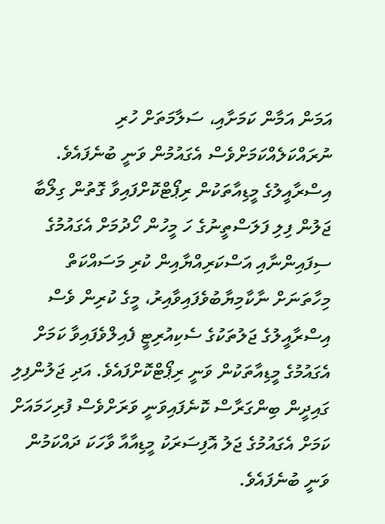އަމަން އަމާން ކަމަށާއި، ސަލާމަތަށް ހުރި ނުރައްކަލެއްކަމަށްވެސް އެގައުމުން ވަނީ ބުނެފައެވެ.
އިސްރާއީލުގެ މީޑިއާތަކުން ރިޕޯޓްކޮށްފައިވާ ގޮތުން ގިލޯބާ ޖަލުން ފިލި ފަލަސްތީނުގެ ހަ މީހުން ހޯދުމަށް އެގައުމުގެ ސިފައިންނާއި އަސްކަރިއްޔާއިން ކުރި މަސައްކަތް މިހާތަނަށް ނާކާމިޔާބުވެފައިވާއިރު، މީގެ ކުރިން ވެސް އިސްރާއީލުގެ ޖަލުތަކުގެ ސެކިއުރިޓީ ފެއިލްވެފައިވާ ކަމަށް އެގައުމުގެ މީޑިއާތަކުން ވަނީ ރިޕޯޓްކޮށްފައެވެ. އަދި ޖަލުންފިލި ގައިދީން ބިންގަރާސް ކޮނެފައިވަނީ ވަރަށްވެސް ފުރިހަމައަށް ކަމަށް އެގައުމުގެ ޖަލު އޮފިސަރަކު މީޑިއާއާ ވާހަކަ ދައްކަމުން ވަނީ ބުނެފައެވެ.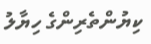ކިޔުންތެރިންގެ ހިޔާލު